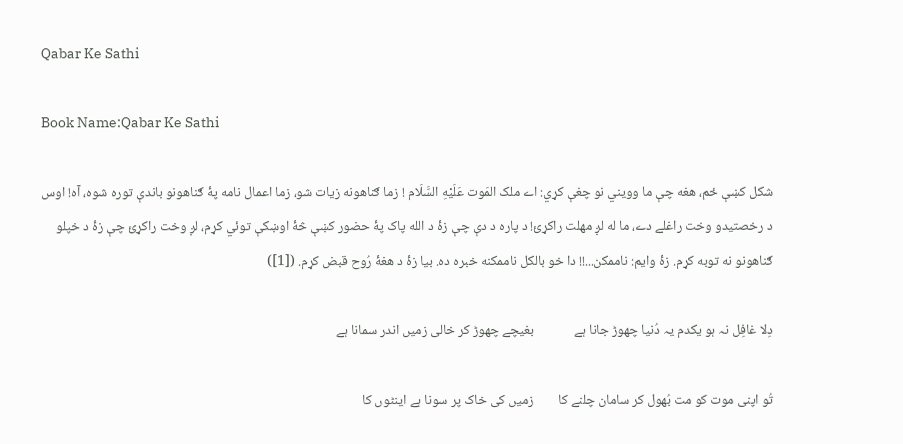Qabar Ke Sathi

Book Name:Qabar Ke Sathi

شکل کښې ځم، هغه چې ما وويني نو چغې کړي: اے ملک المَوت عَلَیْهِ السَّلَام ! زما ګناهونه زيات شو، زما اعمال نامه پۀ ګناهونو باندې توره شوه، آه! اوس د رخصتيدو وخت راغلے دے، ما له لږ مهلت راکړئ! د پاره د دې چې زۀ د الله پاک پۀ حضور کښې څۀ اوښکې توئي کړم، لږ وخت راکړئ چې زۀ د خپلو ګناهونو نه توبه کړم. زۀ وايم: ناممکن...!! دا خو بالکل ناممکنه خبره ده. بيا زۀ د هغۀ رُوح قبض کړم. ([1])

دِلا غافِل نہ ہو یکدم یہ دُنیا چھوڑ جانا ہے             بغیچے چھوڑ کر خالی زمیں اندر سمانا ہے

تُو اپنی موت کو مت بُھول کر سامان چلنے کا        زمیں کی خاک پر سونا ہے اینٹوں کا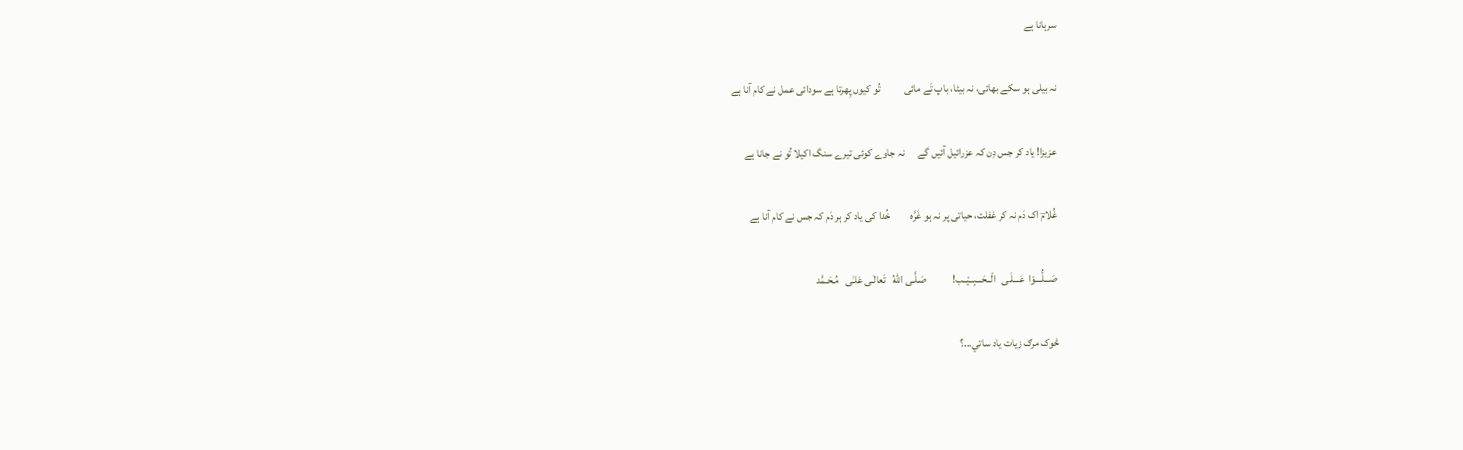سرہانا ہے

نہ بیلی ہو سکے بھائی، نہ بیٹا، باپ تَے مائی           تُو کیوں پِھرتا ہے سودائی عمل نے کام آنا ہے

عزیزا! یاد کر جس دِن کہ عزرائیل آئیں گے      نہ جاوے کوئی تیرے سنگ اکیلا تُو نے جانا ہے

غُلامؔ اک دَم نہ کر غفلت، حیاتی پر نہ ہو غَرَّہ         خُدا کی یاد کر ہر دَم کہ جس نے کام آنا ہے

صَـــلُّـــوْا  عَـــلَـی   الْــحَـــبِــيْــب!            صَـلَّـی اللهُ   تَعالٰـی عَلـٰی   مُـحَـمَّد

څوک مرګ زيات ياد ساتي...؟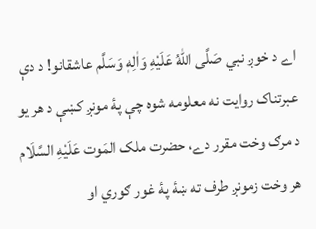اے د خوږ نبي صَلَّى اللهُ عَلَيْهِ وَاٰلِهٖ وَسَلَّم عاشقانو! د دې عبرتناک روايت نه معلومه شوه چې پۀ مونږ کښې د هر يو د مرګ وخت مقرر دے، حضرت ملک المَوت عَلَیْهِ السَّلَام هر وخت زمونږ طرف ته ښۀ پۀ غور ګوري او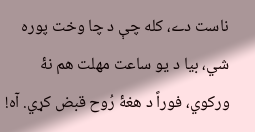ناست دے، کله چې د چا وخت پوره شي، بيا د يو ساعت مهلت هم نۀ ورکوي، فوراً د هغۀ رُوح قبض کړي. آه!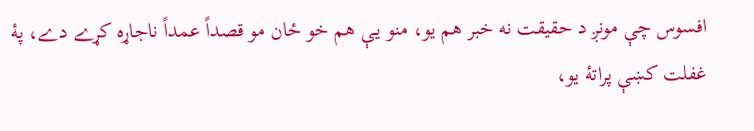افسوس چې مونږ د حقيقت نه خبر هم يو، منو يـې هم خو ځان مو قصداً عمداً ناجاړه کړے دے، پۀ غفلت کښې پراتۀ يو،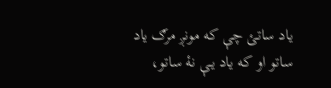ياد ساتئ چې که مونږ مرګ ياد ساتو او که ياد يـې نۀ ساتو،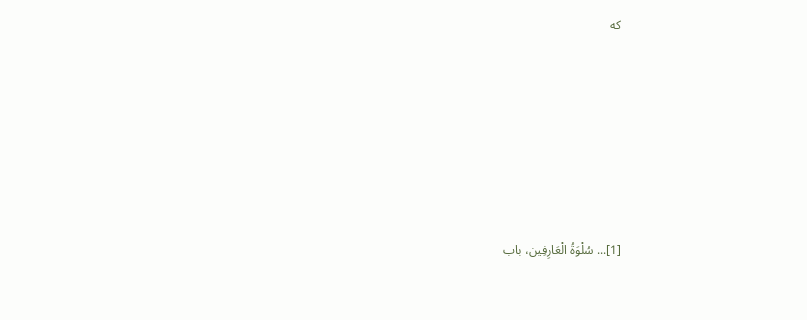که








[1]... سُلْوَۃُ الْعَارِفِین، باب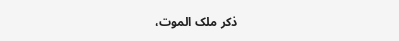ذکر ملک الموت،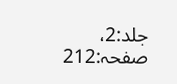جلد:2، صفحہ:212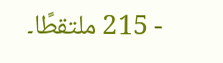- 215 ملتقطًا۔